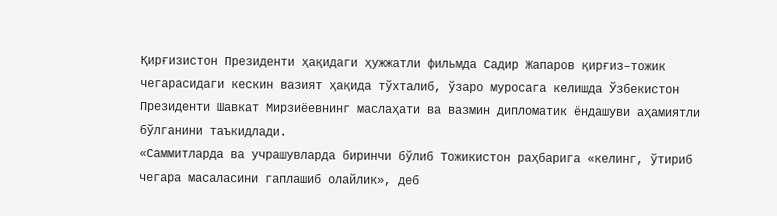Қирғизистон Президенти ҳақидаги ҳужжатли фильмда Садир Жапаров қирғиз–тожик чегарасидаги кескин вазият ҳақида тўхталиб, ўзаро муросага келишда Ўзбекистон Президенти Шавкат Мирзиёевнинг маслаҳати ва вазмин дипломатик ёндашуви аҳамиятли бўлганини таъкидлади.
«Саммитларда ва учрашувларда биринчи бўлиб Тожикистон раҳбарига «келинг, ўтириб чегара масаласини гаплашиб олайлик», деб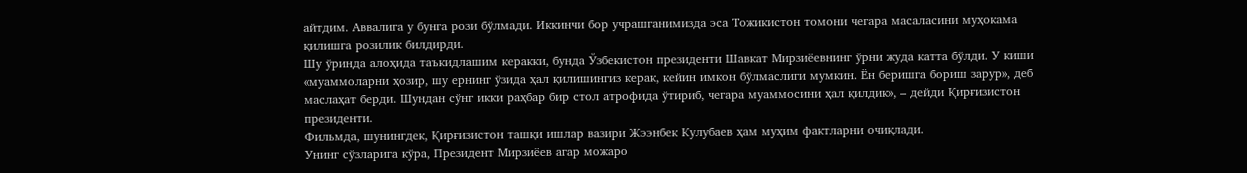айтдим. Аввалига у бунга рози бўлмади. Иккинчи бор учрашганимизда эса Тожикистон томони чегара масаласини муҳокама қилишга розилик билдирди.
Шу ўринда алоҳида таъкидлашим керакки, бунда Ўзбекистон президенти Шавкат Мирзиёевнинг ўрни жуда катта бўлди. У киши «муаммоларни ҳозир, шу ернинг ўзида ҳал қилишингиз керак, кейин имкон бўлмаслиги мумкин. Ён беришга бориш зарур», деб маслаҳат берди. Шундан сўнг икки раҳбар бир стол атрофида ўтириб, чегара муаммосини ҳал қилдик», – дейди Қирғизистон президенти.
Фильмда, шунингдек, Қирғизистон ташқи ишлар вазири Жээнбек Кулубаев ҳам муҳим фактларни очиқлади.
Унинг сўзларига кўра, Президент Мирзиёев агар можаро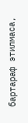бартараф этилмаса,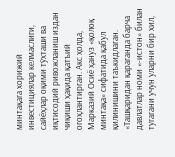минтақага хорижий инвестициялар келмаслиги, сайёҳлар оқими тўхташи ва иқтисодий ривожланиш издан чиқиши ҳақида қатъий огоҳлантирган. Акс ҳолда, Марказий Осиё ҳануз «қолоқ минтақа» сифатида қабул қилинишини таъкидлаган.
«Ташқаридан қараганда барча давлатлар номи «-истон» билан тугагани учун уларни бир хил,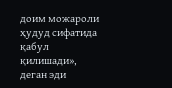доим можароли ҳудуд сифатида қабул қилишади», деган эди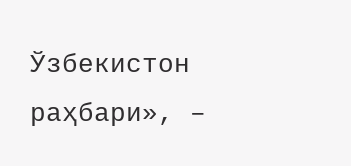Ўзбекистон раҳбари», –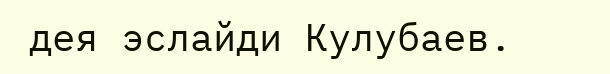дея эслайди Кулубаев.